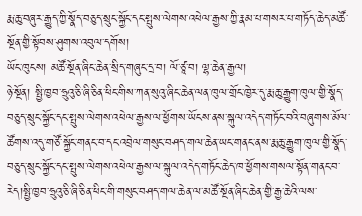རྨ་ཆུ་བཞུར་རྒྱུད་ཀྱི་སྣོད་བཅུད་སྲུང་སྐྱོང་དང་སྤུས་ལེགས་འཕེལ་རྒྱས་ཀྱི་རྣམ་པ་གསར་པ་གཏོད་ཆེད་མཚོ་སྔོན་གྱི་སྟོབས་ཤུགས་འབུལ་དགོས།
ཡོང་ཁུངས། མཚོ་སྔོན་ཞིང་ཆེན་སྲིད་གཞུང་དྲ་བ། ལོ་ཙཱ་བ། ལྷ་ཆེན་རྒྱལ།
ཉེ་སྔོན། སྤྱི་ཁྱབ་ཧྲུའུ་ཅི་ཞི་ཅིན་ཕིང་གིས་ཀན་སུའུ་ཞིང་ཆེན་ལན་ཁུལ་གྲོང་ཁྱེར་དུ་རྨ་ཆུ་རྒྱུག་ཁུལ་གྱི་སྣོད་བཅུད་སྲུང་སྐྱོང་དང་སྤུས་ལེགས་འཕེལ་རྒྱས་ལ་ཕྱོགས་ཡོངས་ནས་སྐུལ་འདེད་གཏོང་བའི་བཞུགས་མོལ་ཚོགས་འདུ་གཙོ་སྐྱོང་གནང་བ་དང་འབྲེལ་གསུང་བཤད་གལ་ཆེན་ཡང་གནང་ནས་རྨ་ཆུ་རྒྱུག་ཁུལ་གྱི་སྣོད་བཅུད་སྲུང་སྐྱོང་དང་སྤུས་ལེགས་འཕེལ་རྒྱས་ལ་སྐུལ་འདེད་གཏོང་ཆེད་ཁ་ཕྱོགས་གསལ་སྟོན་གནང་བ་རེད།སྤྱི་ཁྱབ་ཧྲུའུ་ཅི་ཞི་ཅིན་ཕིང་གི་གསུང་བཤད་གལ་ཆེན་ལ་མཚོ་སྔོན་ཞིང་ཆེན་གྱི་རྒྱ་ཆེའི་ལས་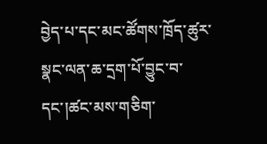བྱེད་པ་དང་མང་ཚོགས་ཁྲོད་ཚུར་སྣང་ལན་ཆ་དྲག་པོ་བྱུང་བ་དང་།ཚང་མས་གཅིག་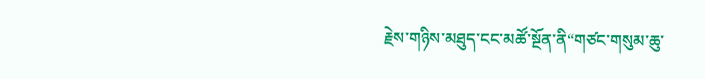རྗེས་གཉིས་མཐུད་ངང་མཚོ་སྔོན་ནི“གཙང་གསུམ་ཆུ་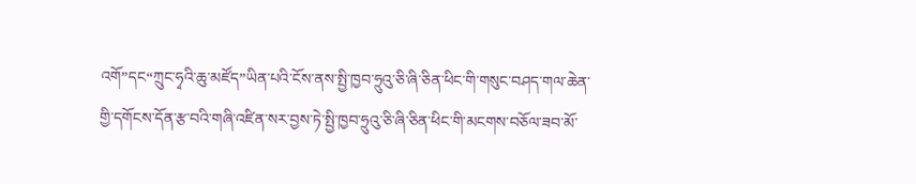འགོ”དང“ཀྲུང་ཧྭའི་ཆུ་མཛོད”ཡིན་པའི་ངོས་ནས་སྤྱི་ཁྱབ་ཧྲུའུ་ཅི་ཞི་ཅིན་ཕིང་གི་གསུང་བཤད་གལ་ཆེན་གྱི་དགོངས་དོན་རྩ་བའི་གཞི་འཛིན་སར་བྱས་ཏེ་སྤྱི་ཁྱབ་ཧྲུའུ་ཅི་ཞི་ཅིན་ཕིང་གི་མངགས་བཅོལ་ཟབ་མོ་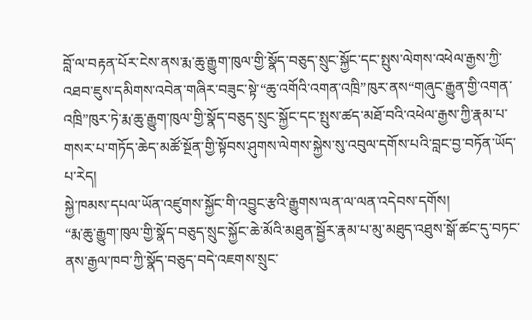བློ་ལ་བརྟན་པོར་ངེས་ནས་རྨ་ཆུ་རྒྱུག་ཁུལ་གྱི་སྣོད་བཅུད་སྲུང་སྐྱོང་དང་སྤུས་ལེགས་འཕེལ་རྒྱས་ཀྱི་འཐབ་ཇུས་དམིགས་འབེན་གཞིར་བཟུང་སྟེ་“ཆུ་འགོའི་འགན་འཁྲི”ཁུར་ནས“གཞུང་རྒྱུན་གྱི་འགན་འཁྲི”ཁུར་ཏེ་རྨ་ཆུ་རྒྱུག་ཁུལ་གྱི་སྣོད་བཅུད་སྲུང་སྐྱོང་དང་སྤུས་ཚད་མཐོ་བའི་འཕེལ་རྒྱས་ཀྱི་རྣམ་པ་གསར་པ་གཏོད་ཆེད་མཚོ་སྔོན་གྱི་སྟོབས་ཤུགས་ལེགས་སྐྱེས་སུ་འབུལ་དགོས་པའི་བླང་བྱ་བཏོན་ཡོད་པ་རེད།
སྐྱེ་ཁམས་དཔལ་ཡོན་འཛུགས་སྐྱོང་གི་འབྱུང་རྩའི་རྒྱུགས་ལན་ལ་ལན་འདེབས་དགོས།
“རྨ་ཆུ་རྒྱུག་ཁུལ་གྱི་སྣོད་བཅུད་སྲུང་སྐྱོང་ཆེ་མོའི་མཐུན་སྦྱོར་རྣམ་པ་མུ་མཐུད་འཐུས་སྒོ་ཚང་དུ་བཏང་ནས་རྒྱལ་ཁབ་ཀྱི་སྣོད་བཅུད་བདེ་འཇགས་སྲུང་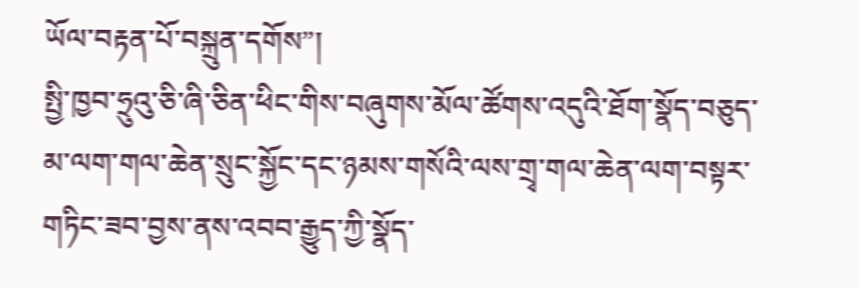ཡོལ་བརྟན་པོ་བསྐྲུན་དགོས”།
སྤྱི་ཁྱབ་ཧྲུའུ་ཅི་ཞི་ཅིན་ཕིང་གིས་བཞུགས་མོལ་ཚོགས་འདུའི་ཐོག་སྣོད་བཅུད་མ་ལག་གལ་ཆེན་སྲུང་སྐྱོང་དང་ཉམས་གསོའི་ལས་གྲྭ་གལ་ཆེན་ལག་བསྟར་གཏིང་ཟབ་བྱས་ནས་འབབ་རྒྱུད་ཀྱི་སྣོད་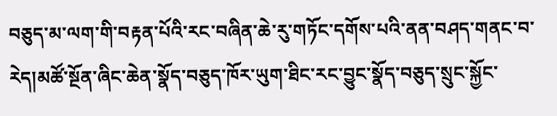བཅུད་མ་ལག་གི་བརྟན་པོའི་རང་བཞིན་ཆེ་རུ་གཏོང་དགོས་པའི་ནན་བཤད་གནང་བ་རེད།མཚོ་སྔོན་ཞིང་ཆེན་སྣོད་བཅུད་ཁོར་ཡུག་ཐིང་རང་བྱུང་སྣོད་བཅུད་སྲུང་སྐྱོང་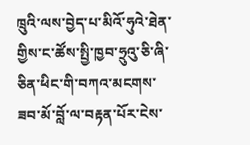ཁྲུའི་ལས་བྱེད་པ་མིའོ་ཧུའེ་ཐེན་གྱིས་ང་ཚོས་སྤྱི་ཁྱབ་ཧྲུའུ་ཅི་ཞི་ཅིན་ཕིང་གི་བཀའ་མངགས་ཟབ་མོ་བློ་ལ་བརྟན་པོར་ངེས་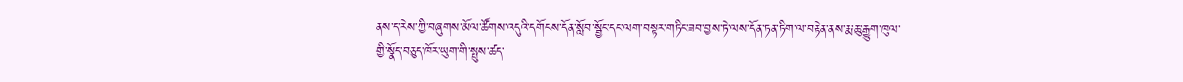ནས་ད་རེས་ཀྱི་བཞུགས་མོལ་ཚོགས་འདུའི་དགོངས་དོན་སློབ་སྦྱོང་དང་ལག་བསྟར་གཏིང་ཟབ་བྱས་ཏེ་ལས་དོན་ཏན་ཏིག་ལ་བརྟེན་ནས་རྨ་ཆུ་རྒྱུག་ཁུལ་གྱི་སྣོད་བཅུད་ཁོར་ཡུག་གི་སྤུས་ཚད་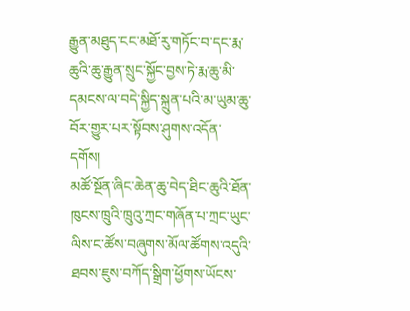རྒྱུན་མཐུད་ངང་མཐོ་རུ་གཏོང་བ་དང་རྨ་ཆུའི་ཆུ་རྒྱུན་སྲུང་སྐྱོང་བྱས་ཏེ་རྨ་ཆུ་མི་དམངས་ལ་བདེ་སྐྱིད་སྐྲུན་པའི་མ་ཡུམ་ཆུ་བོར་གྱུར་པར་སྟོབས་ཤུགས་འདོན་དགོས།
མཚོ་སྔོན་ཞིང་ཆེན་ཆུ་བེད་ཐིང་ཆུའི་ཐོན་ཁུངས་ཁྲུའི་ཁྲུའུ་ཀྲང་གཞོན་པ་ཀྲང་ཡུང་ལིས་ང་ཚོས་བཞུགས་མོལ་ཚོགས་འདུའི་ཐབས་ཇུས་བཀོད་སྒྲིག་ཕྱོགས་ཡོངས་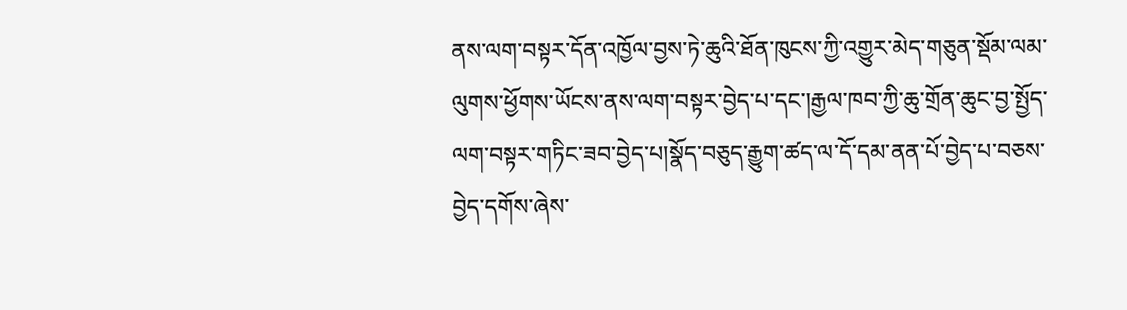ནས་ལག་བསྟར་དོན་འཁྱོལ་བྱས་ཏེ་ཆུའི་ཐོན་ཁུངས་ཀྱི་འགྱུར་མེད་གཅུན་སྡོམ་ལམ་ལུགས་ཕྱོགས་ཡོངས་ནས་ལག་བསྟར་བྱེད་པ་དང་།རྒྱལ་ཁབ་ཀྱི་ཆུ་གྲོན་ཆུང་བྱ་སྤྱོད་ལག་བསྟར་གཏིང་ཟབ་བྱེད་པ།སྣོད་བཅུད་རྒྱུག་ཚད་ལ་དོ་དམ་ནན་པོ་བྱེད་པ་བཅས་བྱེད་དགོས་ཞེས་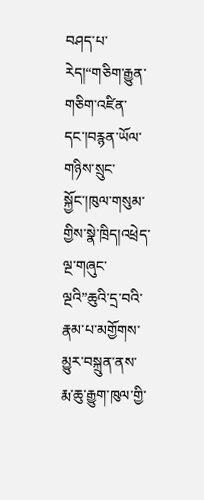བཤད་པ་རེད།“གཅིག་རྒྱུན་གཅིག་འཛིན་དང་།བརྙན་ཡོལ་གཉིས་སྲུང་སྐྱོང་།ཁུལ་གསུམ་གྱིས་སྣེ་ཁྲིད།འཕྲེད་ལྔ་གཞུང་ལྔའི”ཆུའི་དྲ་བའི་རྣམ་པ་མགྱོགས་མྱུར་བསྐྲུན་ནས་རྨ་ཆུ་རྒྱུག་ཁུལ་གྱི་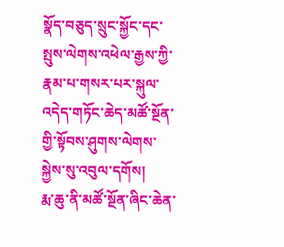སྣོད་བཅུད་སྲུང་སྐྱོང་དང་སྤུས་ལེགས་འཕེལ་རྒྱས་ཀྱི་རྣམ་པ་གསར་པར་སྐུལ་འདེད་གཏོང་ཆེད་མཚོ་སྔོན་གྱི་སྟོབས་ཤུགས་ལེགས་སྐྱེས་སུ་འབུལ་དགོས།
རྨ་ཆུ་ནི་མཚོ་སྔོན་ཞིང་ཆེན་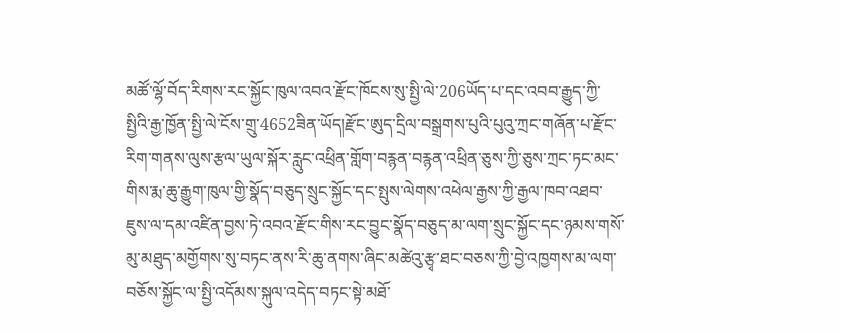མཚོ་ལྷོ་བོད་རིགས་རང་སྐྱོང་ཁུལ་འབའ་རྫོང་ཁོངས་སུ་སྤྱི་ལེ་206ཡོད་པ་དང་འབབ་རྒྱུད་ཀྱི་སྤྱིའི་རྒྱ་ཁྱོན་སྤྱི་ལེ་ངོས་གྲུ་4652ཟིན་ཡོད།རྫོང་ཨུད་དྲིལ་བསྒྲགས་པུའི་པུའུ་ཀྲང་གཞོན་པ་རྫོང་རིག་གནས་ལུས་རྩལ་ཡུལ་སྐོར་རླུང་འཕྲིན་གློག་བརྙན་བརྙན་འཕྲིན་ཅུས་ཀྱི་ཅུས་ཀྲང་ཏང་མང་གིས་རྨ་ཆུ་རྒྱུག་ཁུལ་གྱི་སྣོད་བཅུད་སྲུང་སྐྱོང་དང་སྤུས་ལེགས་འཕེལ་རྒྱས་ཀྱི་རྒྱལ་ཁབ་འཐབ་ཇུས་ལ་དམ་འཛིན་བྱས་ཏེ་འབའ་རྫོང་གིས་རང་བྱུང་སྣོད་བཅུད་མ་ལག་སྲུང་སྐྱོང་དང་ཉམས་གསོ་མུ་མཐུད་མགྱོགས་སུ་བཏང་ནས་རི་ཆུ་ནགས་ཞིང་མཚེའུ་རྩྭ་ཐང་བཅས་ཀྱི་བྱེ་འཁྱགས་མ་ལག་བཅོས་སྐྱོང་ལ་སྤྱི་འདོམས་སྐུལ་འདེད་བཏང་སྟེ་མཐོ་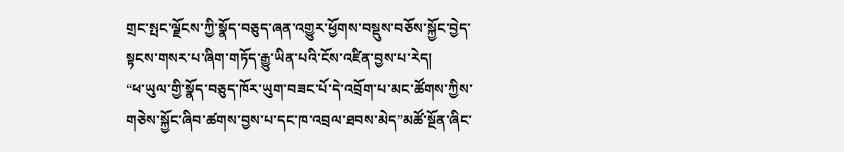གྲང་སྤང་ལྗོངས་ཀྱི་སྣོད་བཅུད་ཞན་འགྱུར་ཕྱོགས་བསྡུས་བཅོས་སྐྱོང་བྱེད་སྟངས་གསར་པ་ཞིག་གཏོད་རྒྱུ་ཡིན་པའི་ངོས་འཛིན་བྱས་པ་རེད།
“ཕ་ཡུལ་གྱི་སྣོད་བཅུད་ཁོར་ཡུག་བཟང་པོ་དེ་འབྲོག་པ་མང་ཚོགས་ཀྱིས་གཅེས་སྐྱོང་ཞིབ་ཚགས་བྱས་པ་དང་ཁ་འབྲལ་ཐབས་མེད”མཚོ་སྔོན་ཞིང་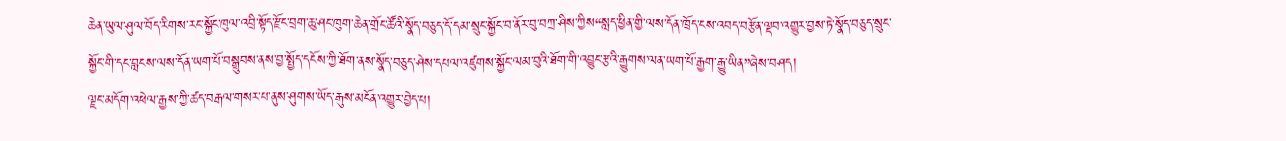ཆེན་ཡུལ་ཤུལ་བོད་རིགས་རང་སྐྱོང་ཁུལ་འབྲི་སྟོད་རྫོང་བྲག་ཆུ་ཤང་ཁུག་ཆེན་གྲོང་ཚོའི་སྣོད་བཅུད་དོ་དམ་སྲུང་སྐྱོང་བ་ནོར་བུ་བཀྲ་ཤིས་ཀྱིས“སླད་ཕྱིན་གྱི་ལས་དོན་ཁྲོད་ངས་འབད་བརྩོན་ལྡབ་འགྱུར་བྱས་ཏེ་སྣོད་བཅུད་སྲུང་སྐྱོང་གི་དང་བླངས་ལས་དོན་ཡག་པོ་བསྒྲུབས་ནས་བྱ་སྤྱོད་དངོས་ཀྱི་ཐོག་ནས་སྣོད་བཅུད་ཤེས་དཔལ་འཛུགས་སྐྱོང་ལམ་བུའི་ཐོག་གི་འབྱུང་རྩའི་རྒྱུགས་ལན་ཡག་པོ་རྒྱག་རྒྱུ་ཡིན”ཞེས་བཤད།
ལྗང་མདོག་འཕེལ་རྒྱས་ཀྱི་ཚད་བརྒལ་གསར་པ་ནུས་ཤུགས་ཡོད་རྒུས་མངོན་འགྱུར་བྱེད་པ།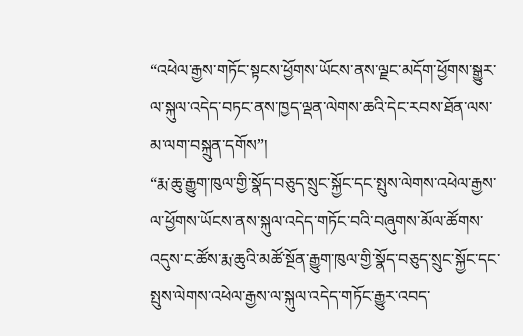“འཕེལ་རྒྱས་གཏོང་སྟངས་ཕྱོགས་ཡོངས་ནས་ལྗང་མདོག་ཕྱོགས་སྒྱུར་ལ་སྐུལ་འདེད་བཏང་ནས་ཁྱད་ལྡན་ལེགས་ཆའི་དེང་རབས་ཐོན་ལས་མ་ལག་བསྐྲུན་དགོས”།
“རྨ་ཆུ་རྒྱུག་ཁུལ་གྱི་སྣོད་བཅུད་སྲུང་སྐྱོང་དང་སྤུས་ལེགས་འཕེལ་རྒྱས་ལ་ཕྱོགས་ཡོངས་ནས་སྐུལ་འདེད་གཏོང་བའི་བཞུགས་མོལ་ཚོགས་འདུས་ང་ཚོས་རྨ་ཆུའི་མཚོ་སྔོན་རྒྱུག་ཁུལ་གྱི་སྣོད་བཅུད་སྲུང་སྐྱོང་དང་སྤུས་ལེགས་འཕེལ་རྒྱས་ལ་སྐུལ་འདེད་གཏོང་རྒྱུར་འབད་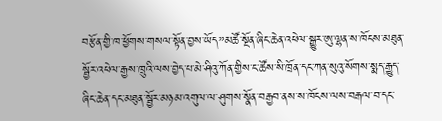བརྩོན་གྱི་ཁ་ཕྱོགས་གསལ་སྟོན་བྱས་ཡོད”མཚོ་སྔོན་ཞིང་ཆེན་འཕེལ་སྒྱུར་ཨུ་ལྷན་ས་ཁོངས་མཐུན་སྦྱོར་འཕེལ་རྒྱས་ཁྲུའི་ལས་བྱེད་པ་མེ་ཤིའུ་ཀོན་གྱིས་ང་ཚོས་སི་ཁྲོན་དང་ཀན་སུའུ་སོགས་སྨད་རྒྱུད་ཞིང་ཆེན་དང་མཐུན་སྦྱོར་མཉམ་འགུལ་ལ་ཤུགས་སྣོན་བརྒྱབ་ནས་ས་ཁོངས་ལས་བརྒལ་བ་དང་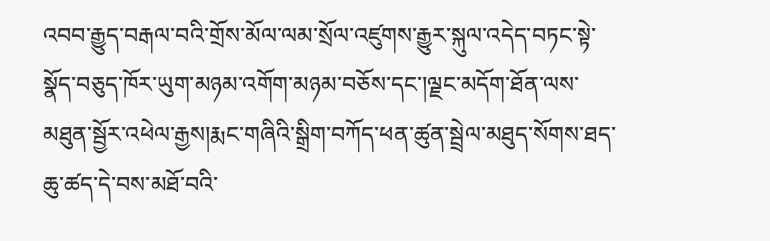འབབ་རྒྱུད་བརྒལ་བའི་གྲོས་མོལ་ལམ་སྲོལ་འཛུགས་རྒྱུར་སྐུལ་འདེད་བཏང་སྟེ་སྣོད་བཅུད་ཁོར་ཡུག་མཉམ་འགོག་མཉམ་བཅོས་དང་།ལྗང་མདོག་ཐོན་ལས་མཐུན་སྦྱོར་འཕེལ་རྒྱས།རྨང་གཞིའི་སྒྲིག་བཀོད་ཕན་ཚུན་སྦྲེལ་མཐུད་སོགས་ཐད་ཆུ་ཚད་དེ་བས་མཐོ་བའི་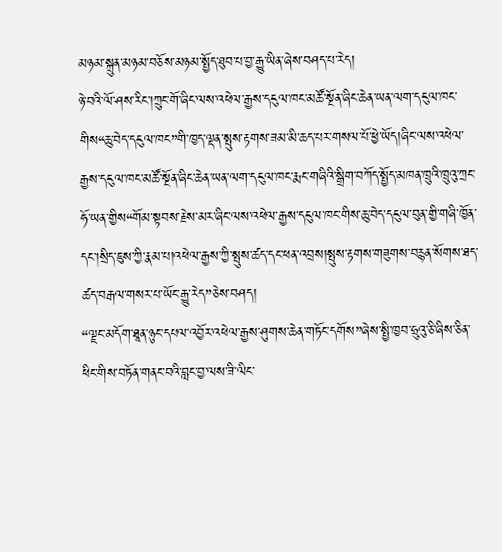མཉམ་སྐྲུན་མཉམ་བཅོས་མཉམ་སྤྱོད་ཐུབ་པ་བྱ་རྒྱུ་ཡིན་ཞེས་བཤད་པ་རེད།
ཉེ་བའི་ལོ་ཤས་རིང་།ཀྲུང་གོ་ཞིང་ལས་འཕེལ་རྒྱས་དངུལ་ཁང་མཚོ་སྔོན་ཞིང་ཆེན་ཡན་ལག་དངུལ་ཁང་གིས“ཆུ་བེད་དངུལ་ཁང”གི་ཁྱད་ལྡན་སྤུས་རྟགས་ཟམ་མི་ཆད་པར་གསལ་པོ་ཕྱེ་ཡོད།ཞིང་ལས་འཕེལ་རྒྱས་དངུལ་ཁང་མཚོ་སྔོན་ཞིང་ཆེན་ཡན་ལག་དངུལ་ཁང་རྨང་གཞིའི་སྒྲིག་བཀོད་སྤྱོད་མཁན་ཁྲུའི་ཁྲུའུ་ཀྲང་ཧོ་ཡན་གྱིས“གོམ་སྟབས་རྗེས་མར་ཞིང་ལས་འཕེལ་རྒྱས་དངུལ་ཁང་གིས་ཆུ་བེད་དངུལ་བུན་གྱི་གཞི་ཁྱོན་དང་།སྲིད་ཇུས་ཀྱི་རྣམ་པ།འཕེལ་རྒྱས་ཀྱི་སྤུས་ཚད་དང་ཕན་འབྲས།སྤུས་རྟགས་གཟུགས་བརྙན་སོགས་ཐད་ཚད་བརྒལ་གསར་པ་ཡོང་རྒྱུ་རེད”ཅེས་བཤད།
“ལྗང་མདོག་ཐཱན་ཉུང་དཔལ་འབྱོར་འཕེལ་རྒྱས་ཤུགས་ཆེན་གཏོང་དགོས”ཞེས་སྤྱི་ཁྱབ་ཧྲུའུ་ཅི་ཞིས་ཅིན་ཕིང་གིས་བཏོན་གནང་བའི་བླང་བྱ་ལས་ཟི་ལིང་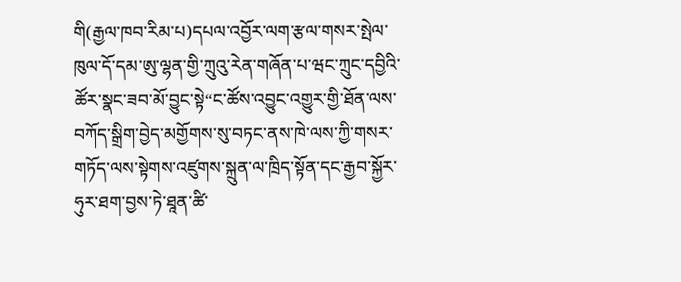གི(རྒྱལ་ཁབ་རིམ་པ)དཔལ་འབྱོར་ལག་རྩལ་གསར་སྤེལ་ཁུལ་དོ་དམ་ཨུ་ལྷན་གྱི་ཀྲུའུ་རེན་གཞོན་པ་ཝང་ཀྲུང་དབྱིའི་ཚོར་སྣང་ཟབ་མོ་བྱུང་སྟེ“ང་ཚོས་འབྱུང་འགྱུར་གྱི་ཐོན་ལས་བཀོད་སྒྲིག་བྱེད་མགྱོགས་སུ་བཏང་ནས་ཁེ་ལས་ཀྱི་གསར་གཏོད་ལས་སྟེགས་འཛུགས་སྐྲུན་ལ་ཁྲིད་སྟོན་དང་རྒྱབ་སྐྱོར་ཧུར་ཐག་བྱས་ཏེ་ཐཱན་ཚི་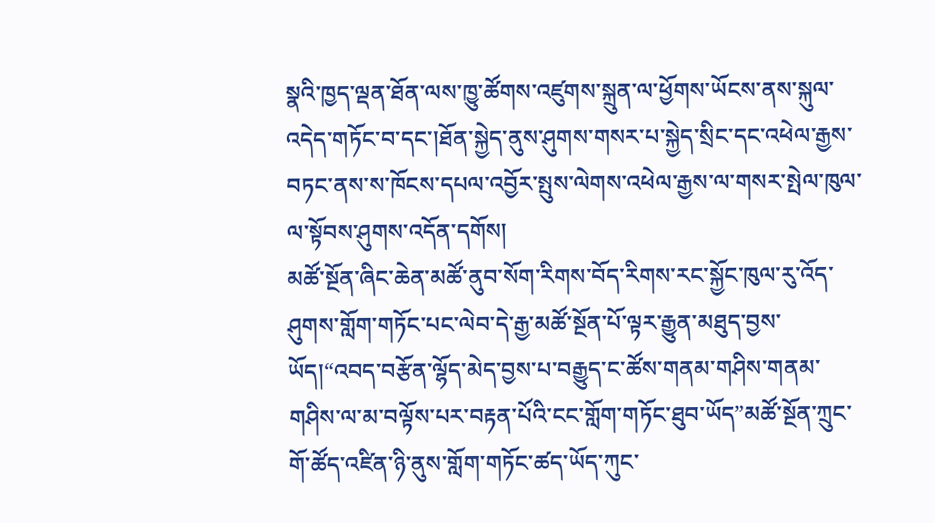སྣའི་ཁྱད་ལྡན་ཐོན་ལས་ཁྱུ་ཚོགས་འཛུགས་སྐྲུན་ལ་ཕྱོགས་ཡོངས་ནས་སྐུལ་འདེད་གཏོང་བ་དང་།ཐོན་སྐྱེད་ནུས་ཤུགས་གསར་པ་སྐྱེད་སྲིང་དང་འཕེལ་རྒྱས་བཏང་ནས་ས་ཁོངས་དཔལ་འབྱོར་སྤུས་ལེགས་འཕེལ་རྒྱས་ལ་གསར་སྤེལ་ཁུལ་ལ་སྟོབས་ཤུགས་འདོན་དགོས།
མཚོ་སྔོན་ཞིང་ཆེན་མཚོ་ནུབ་སོག་རིགས་བོད་རིགས་རང་སྐྱོང་ཁུལ་རུ་འོད་ཤུགས་གློག་གཏོང་པང་ལེབ་དེ་རྒྱ་མཚོ་སྔོན་པོ་ལྟར་རྒྱུན་མཐུད་བྱས་ཡོད།“འབད་བརྩོན་ལྷོད་མེད་བྱས་པ་བརྒྱུད་ང་ཚོས་གནམ་གཤིས་གནམ་གཤིས་ལ་མ་བལྟོས་པར་བརྟན་པོའི་ངང་གློག་གཏོང་ཐུབ་ཡོད”མཚོ་སྔོན་ཀྲུང་གོ་ཚོད་འཛིན་ཉི་ནུས་གློག་གཏོང་ཚད་ཡོད་ཀུང་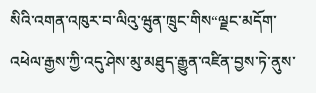སིའི་འགན་འཁུར་བ་ལིའུ་ཝུན་ཁྲུང་གིས“ལྗང་མདོག་འཕེལ་རྒྱས་ཀྱི་འདུ་ཤེས་མུ་མཐུད་རྒྱུན་འཛིན་བྱས་ཏེ་ནུས་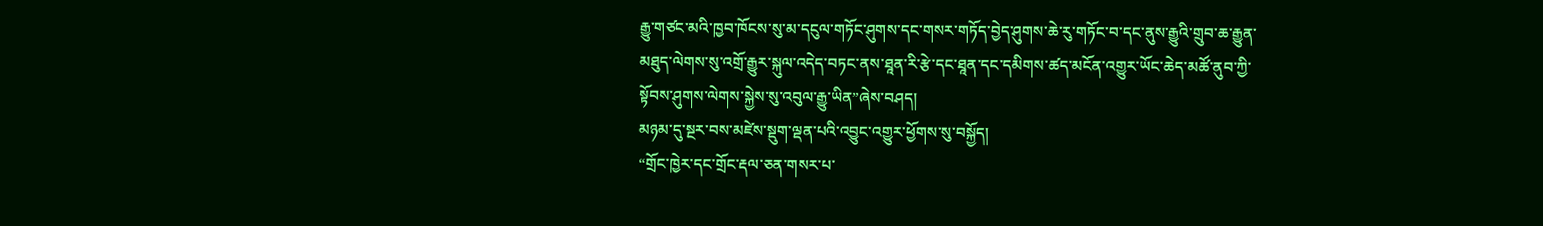རྒྱུ་གཙང་མའི་ཁྱབ་ཁོངས་སུ་མ་དངུལ་གཏོང་ཤུགས་དང་གསར་གཏོད་བྱེད་ཤུགས་ཆེ་རུ་གཏོང་བ་དང་ནུས་རྒྱུའི་གྲུབ་ཆ་རྒྱུན་མཐུད་ལེགས་སུ་འགྲོ་རྒྱུར་སྐུལ་འདེད་བཏང་ནས་ཐཱན་རི་རྩེ་དང་ཐཱན་དང་དམིགས་ཚད་མངོན་འགྱུར་ཡོང་ཆེད་མཚོ་ནུབ་ཀྱི་སྟོབས་ཤུགས་ལེགས་སྐྱེས་སུ་འབུལ་རྒྱུ་ཡིན”ཞེས་བཤད།
མཉམ་དུ་སྔར་བས་མཛེས་སྡུག་ལྡན་པའི་འབྱུང་འགྱུར་ཕྱོགས་སུ་བསྐྱོད།
“གྲོང་ཁྱེར་དང་གྲོང་རྡལ་ཅན་གསར་པ་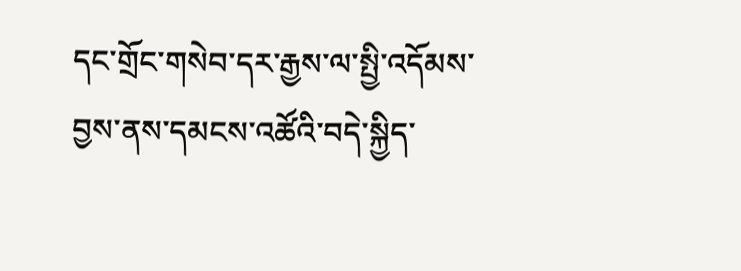དང་གྲོང་གསེབ་དར་རྒྱས་ལ་སྤྱི་འདོམས་བྱས་ནས་དམངས་འཚོའི་བདེ་སྐྱིད་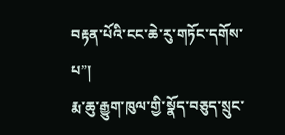བརྟན་པོའི་ངང་ཆེ་རུ་གཏོང་དགོས་པ”།
རྨ་ཆུ་རྒྱུག་ཁུལ་གྱི་སྣོད་བཅུད་སྲུང་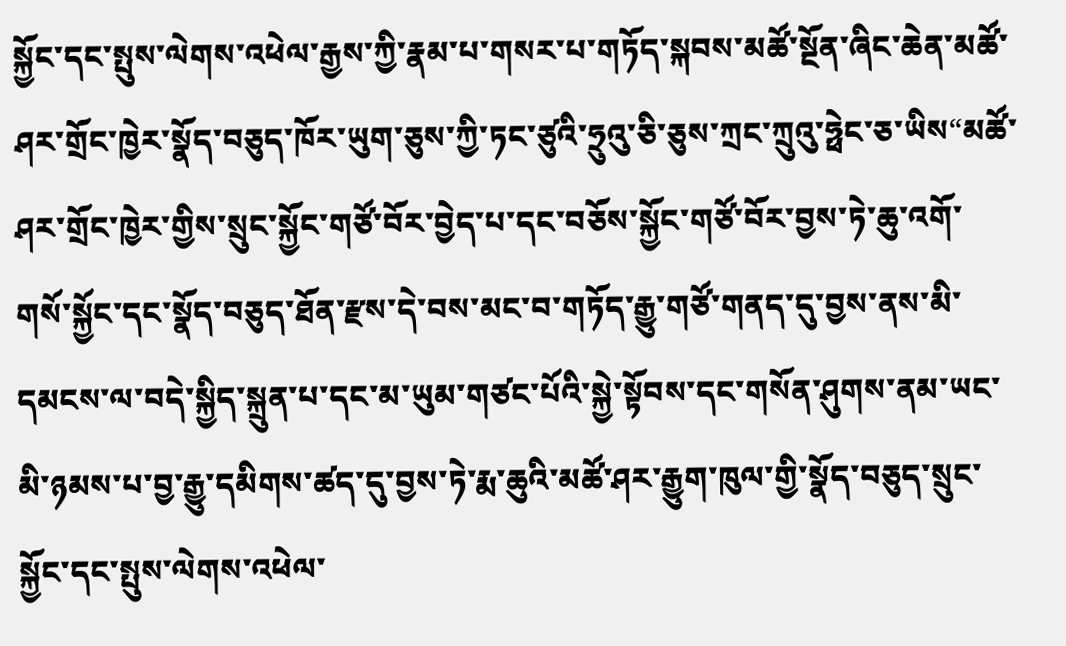སྐྱོང་དང་སྤུས་ལེགས་འཕེལ་རྒྱས་ཀྱི་རྣམ་པ་གསར་པ་གཏོད་སྐབས་མཚོ་སྔོན་ཞིང་ཆེན་མཚོ་ཤར་གྲོང་ཁྱེར་སྣོད་བཅུད་ཁོར་ཡུག་ཅུས་ཀྱི་ཏང་ཙུའི་ཧྲུའུ་ཅི་ཅུས་ཀྲང་ཀྲུའུ་ཧྥེང་ཅ་ཡིས“མཚོ་ཤར་གྲོང་ཁྱེར་གྱིས་སྲུང་སྐྱོང་གཙོ་བོར་བྱེད་པ་དང་བཅོས་སྐྱོང་གཙོ་བོར་བྱས་ཏེ་ཆུ་འགོ་གསོ་སྐྱོང་དང་སྣོད་བཅུད་ཐོན་རྫས་དེ་བས་མང་བ་གཏོད་རྒྱུ་གཙོ་གནད་དུ་བྱས་ནས་མི་དམངས་ལ་བདེ་སྐྱིད་སྐྲུན་པ་དང་མ་ཡུམ་གཙང་པོའི་སྐྱེ་སྟོབས་དང་གསོན་ཤུགས་ནམ་ཡང་མི་ཉམས་པ་བྱ་རྒྱུ་དམིགས་ཚད་དུ་བྱས་ཏེ་རྨ་ཆུའི་མཚོ་ཤར་རྒྱུག་ཁུལ་གྱི་སྣོད་བཅུད་སྲུང་སྐྱོང་དང་སྤུས་ལེགས་འཕེལ་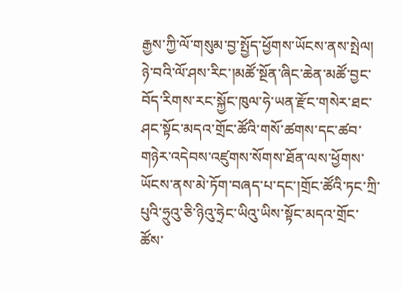རྒྱས་ཀྱི་ལོ་གསུམ་བྱ་སྤྱོད་ཕྱོགས་ཡོངས་ནས་སྤེལ།
ཉེ་བའི་ལོ་ཤས་རིང་།མཚོ་སྔོན་ཞིང་ཆེན་མཚོ་བྱང་བོད་རིགས་རང་སྐྱོང་ཁུལ་ཧེ་ཡན་རྫོང་གསེར་ཐང་ཤང་སྟོང་མདའ་གྲོང་ཚོའི་གསོ་ཚགས་དང་ཚབ་གཉེར་འདེབས་འཛུགས་སོགས་ཐོན་ལས་ཕྱོགས་ཡོངས་ནས་མེ་ཏོག་བཞད་པ་དང་།གྲོང་ཚོའི་ཏང་ཀྲི་པུའི་ཧྲུའུ་ཅི་ཉིའུ་ཧྲེང་ཡིའུ་ཡིས་སྟོང་མདའ་གྲོང་ཚོས་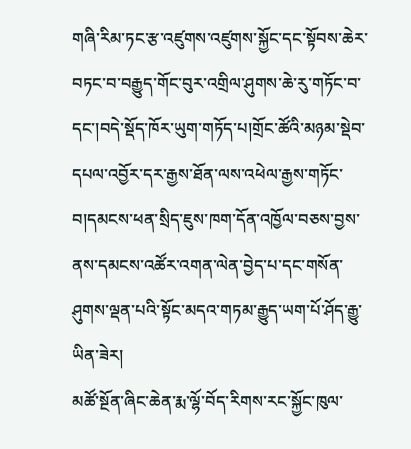གཞི་རིམ་ཏང་རྩ་འཛུགས་འཛུགས་སྐྱོང་དང་སྟོབས་ཆེར་བཏང་བ་བརྒྱུད་གོང་བུར་འགྲིལ་ཤུགས་ཆེ་རུ་གཏོང་བ་དང་།བདེ་སྡོད་ཁོར་ཡུག་གཏོད་པ།གྲོང་ཚོའི་མཉམ་སྡེབ་དཔལ་འབྱོར་དར་རྒྱས་ཐོན་ལས་འཕེལ་རྒྱས་གཏོང་བ།དམངས་ཕན་སྲིད་ཇུས་ཁག་དོན་འཁྱོལ་བཅས་བྱས་ནས་དམངས་འཚོར་འགན་ལེན་བྱེད་པ་དང་གསོན་ཤུགས་ལྡན་པའི་སྟོང་མདའ་གཏམ་རྒྱུད་ཡག་པོ་ཤོད་རྒྱུ་ཡིན་ཟེར།
མཚོ་སྔོན་ཞིང་ཆེན་རྨ་ལྷོ་བོད་རིགས་རང་སྐྱོང་ཁུལ་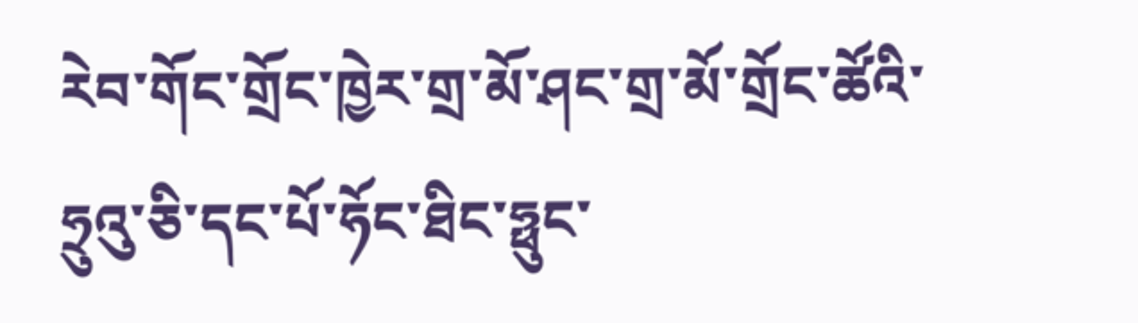རེབ་གོང་གྲོང་ཁྱེར་གྲ་མོ་ཤང་གྲ་མོ་གྲོང་ཚོའི་ཧྲུའུ་ཅི་དང་པོ་ཧོང་ཐིང་ཧྥུང་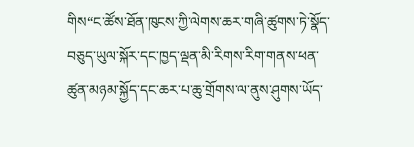གིས“ང་ཚོས་ཐོན་ཁུངས་ཀྱི་ལེགས་ཆར་གཞི་ཚུགས་ཏེ་སྣོད་བཅུད་ཡུལ་སྐོར་དང་ཁྱད་ལྡན་མི་རིགས་རིག་གནས་ཕན་ཚུན་མཉམ་སྐྱོད་དང་ཆར་པ་ཆུ་གྲོགས་ལ་ནུས་ཤུགས་ཡོད་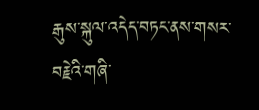རྒུས་སྐུལ་འདེད་བཏང་ནས་གསར་བརྗེའི་གཞི་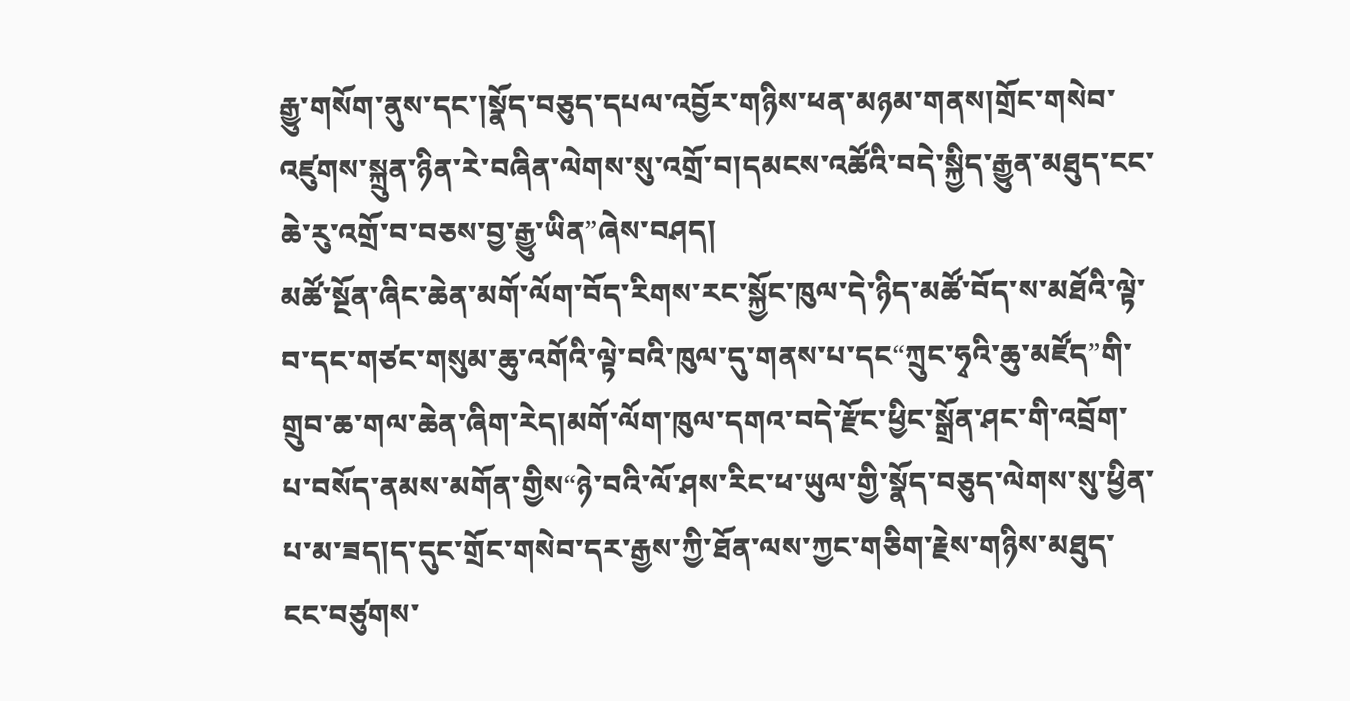རྒྱུ་གསོག་ནུས་དང་།སྣོད་བཅུད་དཔལ་འབྱོར་གཉིས་ཕན་མཉམ་གནས།གྲོང་གསེབ་འཛུགས་སྐྲུན་ཉིན་རེ་བཞིན་ལེགས་སུ་འགྲོ་བ།དམངས་འཚོའི་བདེ་སྐྱིད་རྒྱུན་མཐུད་ངང་ཆེ་རུ་འགྲོ་བ་བཅས་བྱ་རྒྱུ་ཡིན”ཞེས་བཤད།
མཚོ་སྔོན་ཞིང་ཆེན་མགོ་ལོག་བོད་རིགས་རང་སྐྱོང་ཁུལ་དེ་ཉིད་མཚོ་བོད་ས་མཐོའི་ལྟེ་བ་དང་གཙང་གསུམ་ཆུ་འགོའི་ལྟེ་བའི་ཁུལ་དུ་གནས་པ་དང“ཀྲུང་ཧྭའི་ཆུ་མཛོད”གི་གྲུབ་ཆ་གལ་ཆེན་ཞིག་རེད།མགོ་ལོག་ཁུལ་དགའ་བདེ་རྫོང་ཕྱིང་སྒྲོན་ཤང་གི་འབྲོག་པ་བསོད་ནམས་མགོན་གྱིས“ཉེ་བའི་ལོ་ཤས་རིང་ཕ་ཡུལ་གྱི་སྣོད་བཅུད་ལེགས་སུ་ཕྱིན་པ་མ་ཟད།ད་དུང་གྲོང་གསེབ་དར་རྒྱས་ཀྱི་ཐོན་ལས་ཀྱང་གཅིག་རྗེས་གཉིས་མཐུད་ངང་བཙུགས་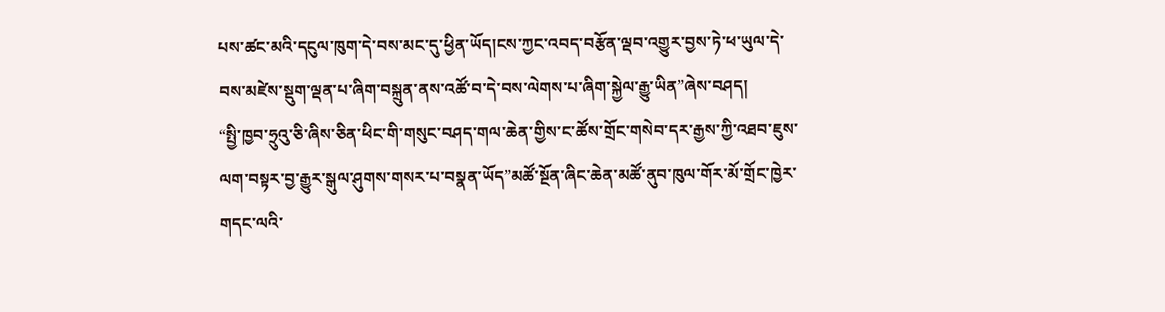པས་ཚང་མའི་དངུལ་ཁུག་དེ་བས་མང་དུ་ཕྱིན་ཡོད།ངས་ཀྱང་འབད་བརྩོན་ལྡབ་འགྱུར་བྱས་ཏེ་ཕ་ཡུལ་དེ་བས་མཛེས་སྡུག་ལྡན་པ་ཞིག་བསྐྲུན་ནས་འཚོ་བ་དེ་བས་ལེགས་པ་ཞིག་སྐྱེལ་རྒྱུ་ཡིན”ཞེས་བཤད།
“སྤྱི་ཁྱབ་ཧྲུའུ་ཅི་ཞིས་ཅིན་ཕིང་གི་གསུང་བཤད་གལ་ཆེན་གྱིས་ང་ཚོས་གྲོང་གསེབ་དར་རྒྱས་ཀྱི་འཐབ་ཇུས་ལག་བསྟར་བྱ་རྒྱུར་སྒུལ་ཤུགས་གསར་པ་བསྣན་ཡོད”མཚོ་སྔོན་ཞིང་ཆེན་མཚོ་ནུབ་ཁུལ་གོར་མོ་གྲོང་ཁྱེར་གདང་ལའི་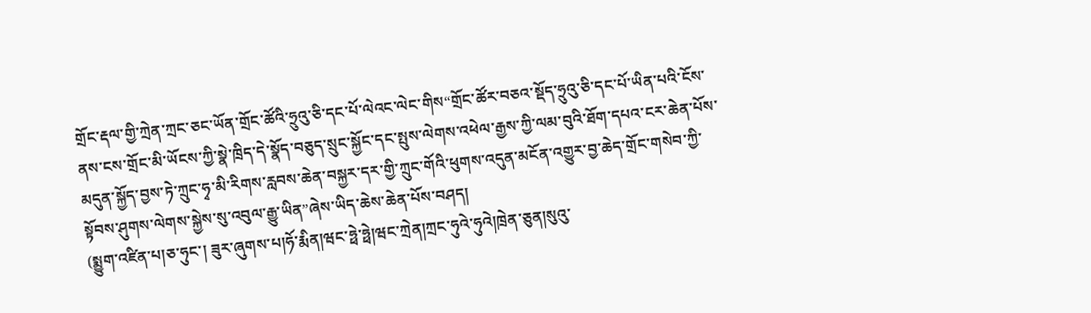གྲོང་རྡལ་གྱི་ཀྲེན་ཀྲང་ཅང་ཡོན་གྲོང་ཚོའི་ཧྲུའུ་ཅི་དང་པོ་ལེའང་ལེང་གིས“གྲོང་ཚོར་བཅའ་སྡོད་ཧྲུའུ་ཅི་དང་པོ་ཡིན་པའི་ངོས་ནས་ངས་གྲོང་མི་ཡོངས་ཀྱི་སྣེ་ཁྲིད་དེ་སྣོད་བཅུད་སྲུང་སྐྱོང་དང་སྤུས་ལེགས་འཕེལ་རྒྱས་ཀྱི་ལམ་བུའི་ཐོག་དཔའ་ངར་ཆེན་པོས་མདུན་སྐྱོད་བྱས་ཏེ་ཀྲུང་ཧྭ་མི་རིགས་རླབས་ཆེན་བསྐྱར་དར་གྱི་ཀྲུང་གོའི་ཕུགས་འདུན་མངོན་འགྱུར་བྱ་ཆེད་གྲོང་གསེབ་ཀྱི་སྟོབས་ཤུགས་ལེགས་སྐྱེས་སུ་འབུལ་རྒྱུ་ཡིན”ཞེས་ཡིད་ཆེས་ཆེན་པོས་བཤད།
(སྨྱུག་འཛིན་པ།ཅ་ཧུང་། ཟུར་ཞུགས་པ།ཧོ་རྨིན།ཝང་ཧྥེ་ཧྥེ།ཝང་ཀྲེན།ཀྲང་ཧུའེ་ཧུའེ།ཁྲེན་ཅུན།སུའུ་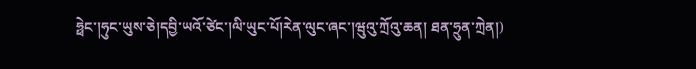ཧྥེང་།ཧུང་ཡུས་ཅེ།དབྱི་ཡའོ་ཙེང་།ལི་ཡུང་པོ།རེན་ལུང་ཞང་།ཝུའུ་ཀྲོའུ་ཆན། ཐན་ཧྲུན་ཀྲེན།)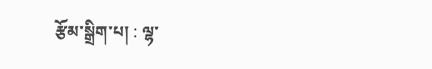རྩོམ་སྒྲིག་པ། : ལྷ་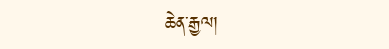ཆེན་རྒྱལ།